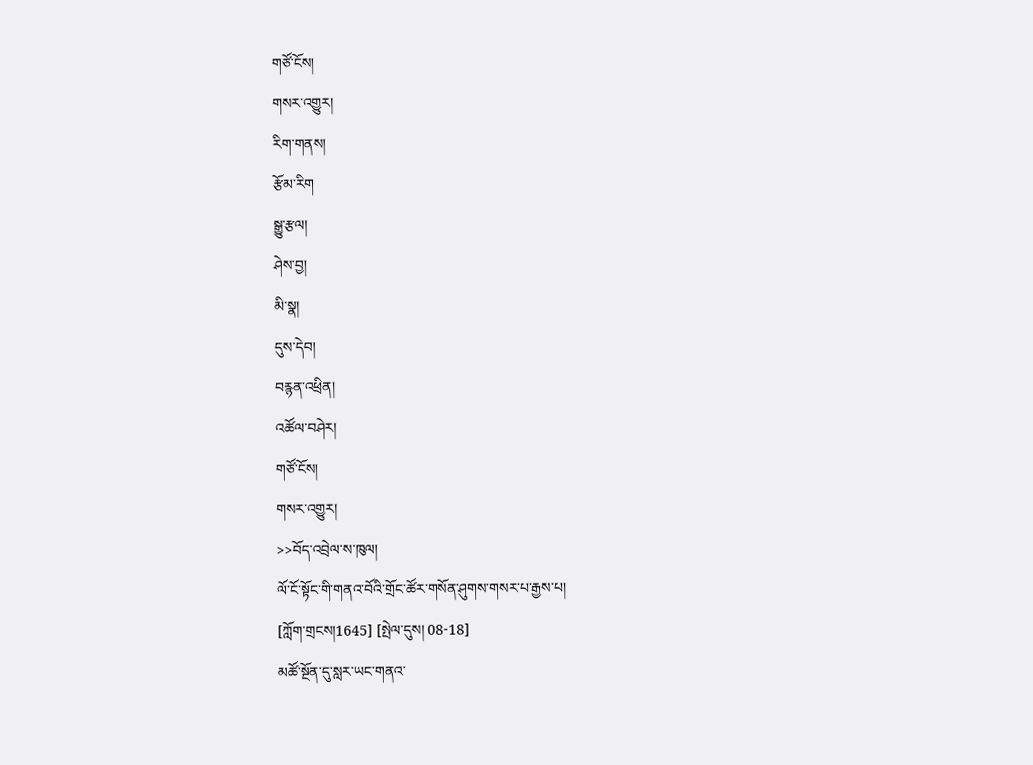གཙོ་ངོས།
གསར་འགྱུར།
རིག་གནས།
རྩོམ་རིག
སྒྱུ་རྩལ།
ཤེས་བྱ།
མི་སྣ།
དུས་དེབ།
བརྙན་འཕྲིན།
འཚོལ་བཤེར།
གཙོ་ངོས།
གསར་འགྱུར།
>>བོད་འབྲེལ་ས་ཁུལ།
ལོ་ངོ་སྟོང་གི་གནའ་བོའི་གྲོང་ཚོར་གསོན་ཤུགས་གསར་པ་རྒྱས་པ།
[ཀློག་གྲངས།1645] [སྤེལ་དུས། 08-18]
མཚོ་སྔོན་དུ་སླར་ཡང་གནའ་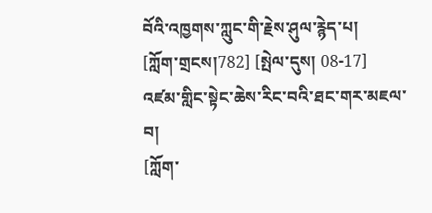བོའི་འཁྱགས་ཀླུང་གི་རྗེས་ཤུལ་རྙེད་པ།
[ཀློག་གྲངས།782] [སྤེལ་དུས། 08-17]
འཛམ་གླིང་སྟེང་ཆེས་རིང་བའི་ཐང་གར་མཇལ་བ།
[ཀློག་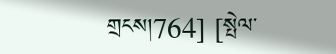གྲངས།764] [སྤེལ་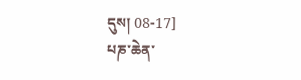དུས། 08-17]
པཎ་ཆེན་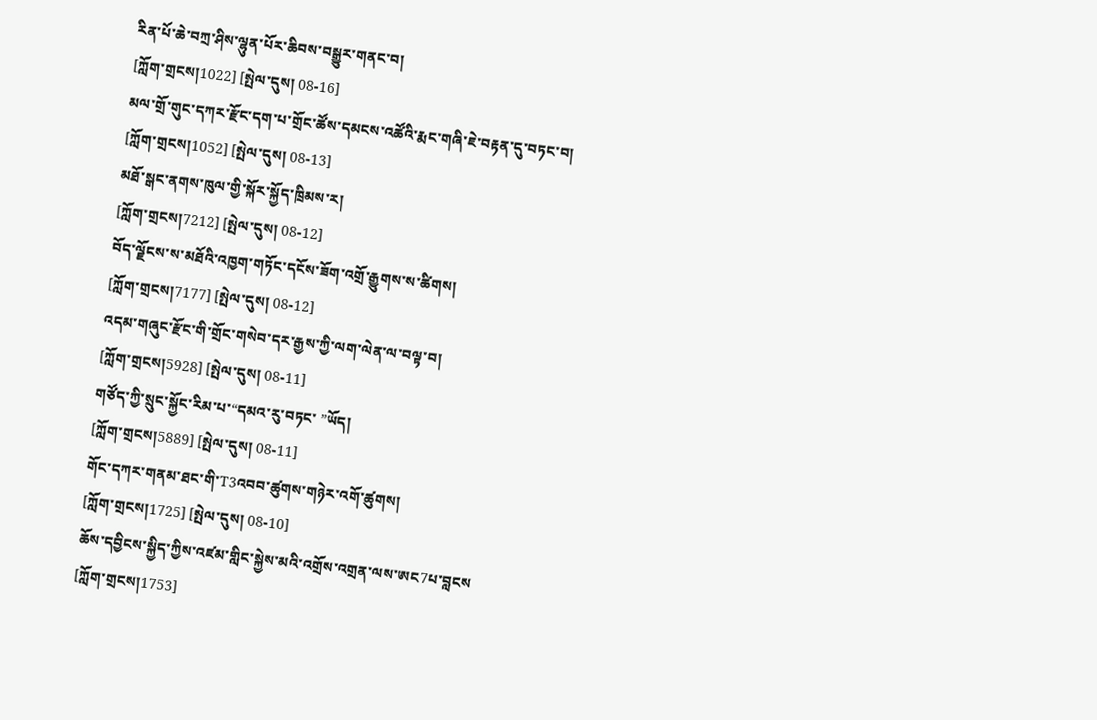རིན་པོ་ཆེ་བཀྲ་ཤིས་ལྷུན་པོར་ཆིབས་བསྒྱུར་གནང་བ།
[ཀློག་གྲངས།1022] [སྤེལ་དུས། 08-16]
མལ་གྲོ་གུང་དཀར་རྫོང་དག་པ་གྲོང་ཚོས་དམངས་འཚོའི་རྨང་གཞི་ཇེ་བརྟན་དུ་བཏང་བ།
[ཀློག་གྲངས།1052] [སྤེལ་དུས། 08-13]
མཐོ་སྒང་ནགས་ཁུལ་གྱི་སྐོར་སྐྱོད་ཁྲིམས་ར།
[ཀློག་གྲངས།7212] [སྤེལ་དུས། 08-12]
བོད་ལྗོངས་ས་མཐོའི་འཁྱག་གཏོང་དངོས་ཟོག་འགྲོ་རྒྱུགས་ས་ཚིགས།
[ཀློག་གྲངས།7177] [སྤེལ་དུས། 08-12]
འདམ་གཞུང་རྫོང་གི་གྲོང་གསེབ་དར་རྒྱས་ཀྱི་ལག་ལེན་ལ་བལྟ་བ།
[ཀློག་གྲངས།5928] [སྤེལ་དུས། 08-11]
གཙོད་ཀྱི་སྲུང་སྐྱོང་རིམ་པ་“དམའ་རུ་བཏང་ ”ཡོད།
[ཀློག་གྲངས།5889] [སྤེལ་དུས། 08-11]
གོང་དཀར་གནམ་ཐང་གི་T3འབབ་ཚུགས་གཉེར་འགོ་ཚུགས།
[ཀློག་གྲངས།1725] [སྤེལ་དུས། 08-10]
ཆོས་དབྱིངས་སྐྱིད་ཀྱིས་འཛམ་གླིང་སྐྱེས་མའི་འགྲོས་འགྲན་ལས་ཨང7པ་བླངས
[ཀློག་གྲངས།1753]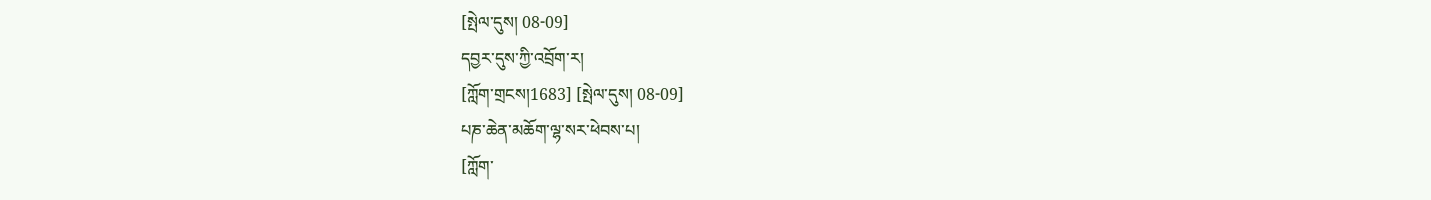[སྤེལ་དུས། 08-09]
དབྱར་དུས་ཀྱི་འབྲོག་ར།
[ཀློག་གྲངས།1683] [སྤེལ་དུས། 08-09]
པཎ་ཆེན་མཆོག་ལྷ་སར་ཕེབས་པ།
[ཀློག་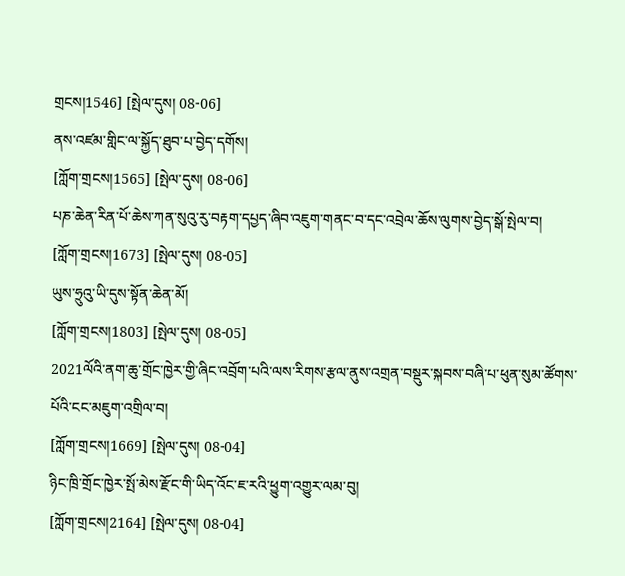གྲངས།1546] [སྤེལ་དུས། 08-06]
ནས་འཛམ་གླིང་ལ་སྐྱོད་ཐུབ་པ་བྱེད་དགོས།
[ཀློག་གྲངས།1565] [སྤེལ་དུས། 08-06]
པཎ་ཆེན་རིན་པོ་ཆེས་ཀན་སུའུ་རུ་བརྟག་དཔྱད་ཞིབ་འཇུག་གནང་བ་དང་འབྲེལ་ཆོས་ལུགས་བྱེད་སྒོ་སྤེལ་བ།
[ཀློག་གྲངས།1673] [སྤེལ་དུས། 08-05]
ཡུས་ཧྲུའུ་ཡི་དུས་སྟོན་ཆེན་མོ།
[ཀློག་གྲངས།1803] [སྤེལ་དུས། 08-05]
2021ལོའི་ནག་ཆུ་གྲོང་ཁྱེར་གྱི་ཞིང་འབྲོག་པའི་ལས་རིགས་རྩལ་ནུས་འགྲན་བསྡུར་སྐབས་བཞི་པ་ཕུན་སུམ་ཚོགས་པོའི་ངང་མཇུག་འགྲིལ་བ།
[ཀློག་གྲངས།1669] [སྤེལ་དུས། 08-04]
ཉིང་ཁྲི་གྲོང་ཁྱེར་སྤོ་མེས་རྫོང་གི་ཡིད་འོང་ཇ་རའི་ཕྱུག་འགྱུར་ལམ་བུ།
[ཀློག་གྲངས།2164] [སྤེལ་དུས། 08-04]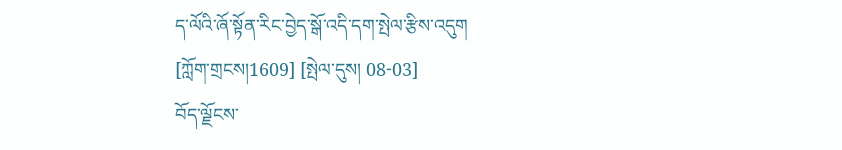ད་ལོའི་ཞོ་སྟོན་རིང་བྱེད་སྒོ་འདི་དག་སྤེལ་རྩིས་འདུག
[ཀློག་གྲངས།1609] [སྤེལ་དུས། 08-03]
བོད་ལྗོངས་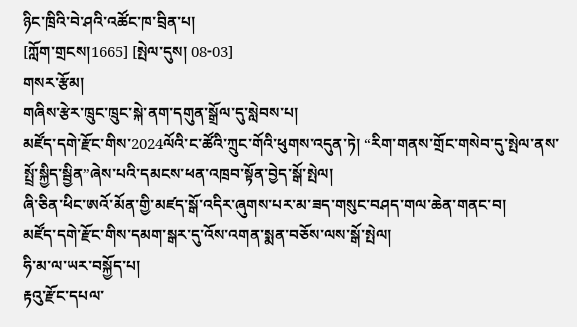ཉིང་ཁྲིའི་བེ་ཤའི་འཚོང་ཁ་བྲིན་པ།
[ཀློག་གྲངས།1665] [སྤེལ་དུས། 08-03]
གསར་རྩོམ།
གཞིས་རྩེར་ཁྲུང་ཁྲུང་སྐེ་ནག་དགུན་སྒྲོལ་དུ་སླེབས་པ།
མཛོད་དགེ་རྫོང་གིས་2024ལོའི་ང་ཚོའི་ཀྲུང་གོའི་ཕུགས་འདུན་ཏེ། “རིག་གནས་གྲོང་གསེབ་དུ་སྤེལ་ནས་སྤྲོ་སྐྱིད་སྦྱིན”ཞེས་པའི་དམངས་ཕན་འཁྲབ་སྟོན་བྱེད་སྒོ་སྤེལ།
ཞི་ཅིན་ཕིང་ཨའོ་མོན་གྱི་མཛད་སྒོ་འདིར་ཞུགས་པར་མ་ཟད་གསུང་བཤད་གལ་ཆེན་གནང་བ།
མཛོད་དགེ་རྫོང་གིས་དམག་སྒར་དུ་འོས་འགན་སྨན་བཅོས་ལས་སྒོ་སྤེལ།
ཧི་མ་ལ་ཡར་བསྐྱོད་པ།
རྟའུ་རྫོང་དཔལ་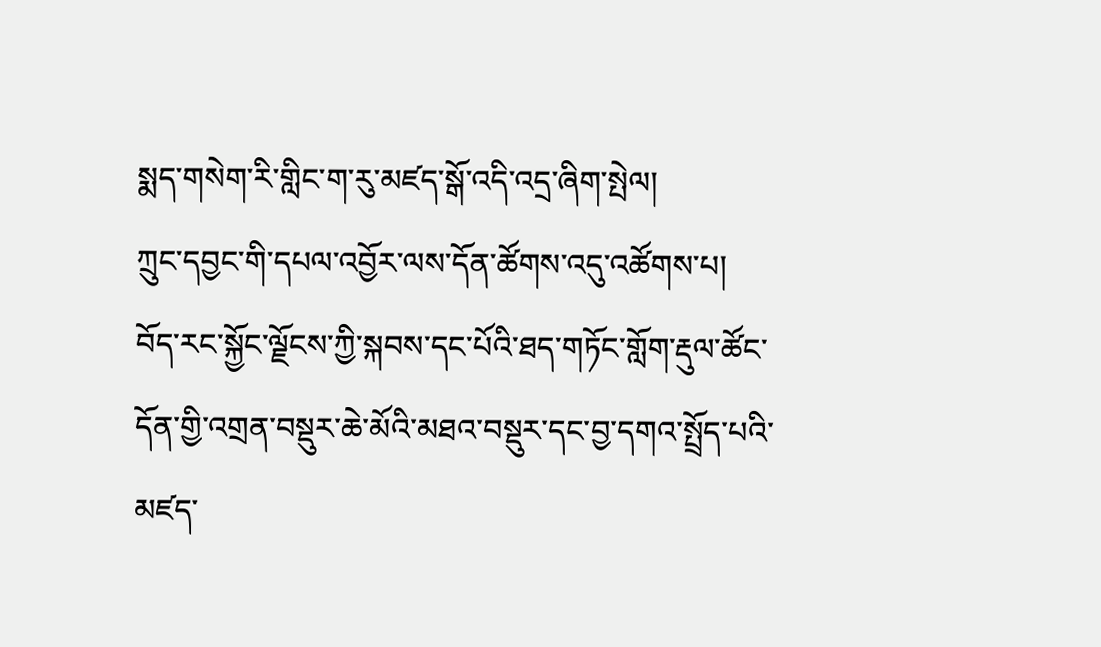སྨད་གསེག་རི་གླིང་ག་རུ་མཛད་སྒོ་འདི་འདྲ་ཞིག་སྤེལ།
ཀྲུང་དབྱང་གི་དཔལ་འབྱོར་ལས་དོན་ཚོགས་འདུ་འཚོགས་པ།
བོད་རང་སྐྱོང་ལྗོངས་ཀྱི་སྐབས་དང་པོའི་ཐད་གཏོང་གློག་རྡུལ་ཚོང་དོན་གྱི་འགྲན་བསྡུར་ཆེ་མོའི་མཐའ་བསྡུར་དང་བྱ་དགའ་སྤྲོད་པའི་མཛད་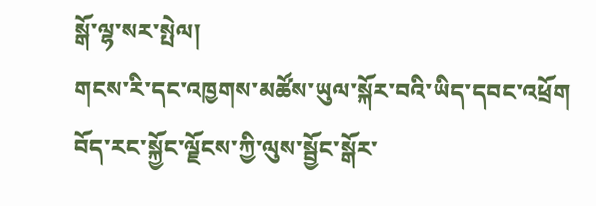སྒོ་ལྷ་སར་སྤེལ།
གངས་རི་དང་འཁྱགས་མཚོས་ཡུལ་སྐོར་བའི་ཡིད་དབང་འཕྲོག
བོད་རང་སྐྱོང་ལྗོངས་ཀྱི་ལུས་སྦྱོང་སྒོར་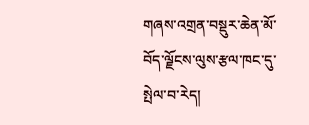གཞས་འགྲན་བསྡུར་ཆེན་མོ་བོད་ལྗོངས་ལུས་རྩལ་ཁང་དུ་སྤེལ་བ་རེད།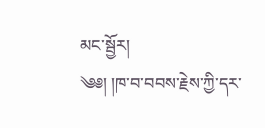མང་སྦྱོར།
༄༅། །ཁ་བ་བབས་རྗེས་ཀྱི་དར་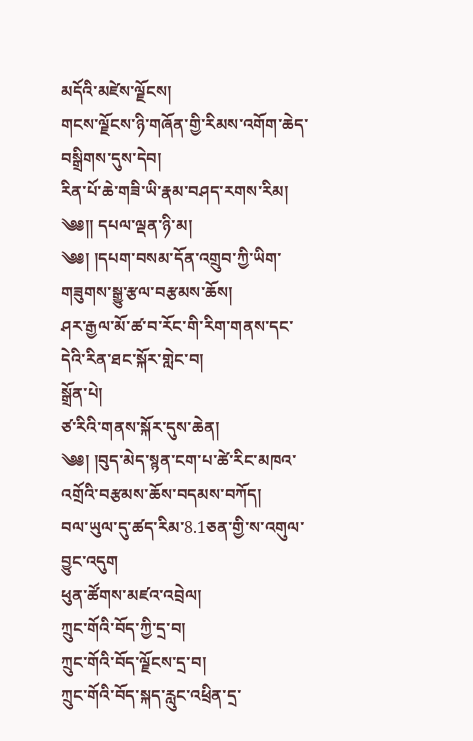མདོའི་མཛེས་ལྗོངས།
གངས་ལྗོངས་ཉི་གཞོན་གྱི་རིམས་འགོག་ཆེད་བསྒྲིགས་དུས་དེབ།
རིན་པོ་ཆེ་གཟི་ཡི་རྣམ་བཤད་རགས་རིམ།
༄༅།། དཔལ་ལྡན་ཉི་མ།
༄༅། །དཔག་བསམ་དོན་འགྲུབ་ཀྱི་ཡིག་གཟུགས་སྒྱུ་རྩལ་བརྩམས་ཆོས།
ཤར་རྒྱལ་མོ་ཚ་བ་རོང་གི་རིག་གནས་དང་དེའི་རིན་ཐང་སྐོར་གླེང་བ།
སྒྲོན་པེ།
ཙ་རིའི་གནས་སྐོར་དུས་ཆེན།
༄༅། །བུད་མེད་སྙན་ངག་པ་ཚེ་རིང་མཁའ་འགྲོའི་བརྩམས་ཆོས་བདམས་བཀོད།
བལ་ཡུལ་དུ་ཚད་རིམ་8.1ཅན་གྱི་ས་འགུལ་བྱུང་འདུག
ཕུན་ཚོགས་མཛའ་འབྲེལ།
ཀྲུང་གོའི་བོད་ཀྱི་དྲ་བ།
ཀྲུང་གོའི་བོད་ལྗོངས་དྲ་བ།
ཀྲུང་གོའི་བོད་སྐད་རླུང་འཕྲིན་དྲ་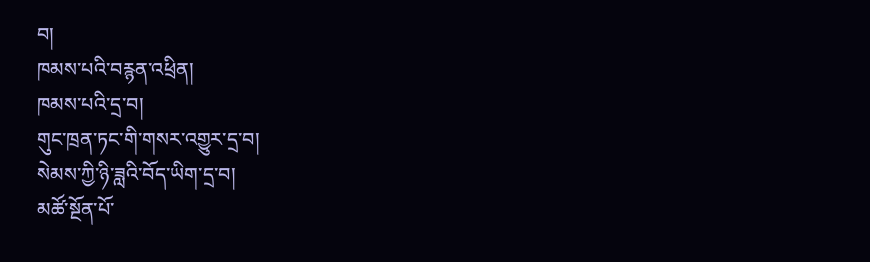བ།
ཁམས་པའི་བརྙན་འཕྲིན།
ཁམས་པའི་དྲ་བ།
གུང་ཁྲན་ཏང་གི་གསར་འགྱུར་དྲ་བ།
སེམས་ཀྱི་ཉི་ཟླའི་བོད་ཡིག་དྲ་བ།
མཚོ་སྔོན་པོ་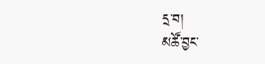དྲ་བ།
མཚོ་བྱང་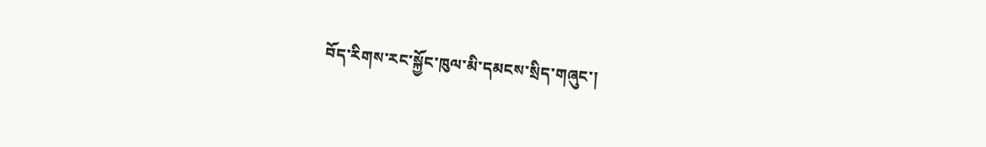བོད་རིགས་རང་སྐྱོང་ཁུལ་མི་དམངས་སྲིད་གཞུང་།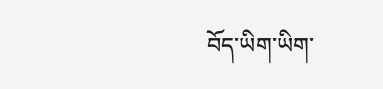བོད་ཡིག་ཡིག་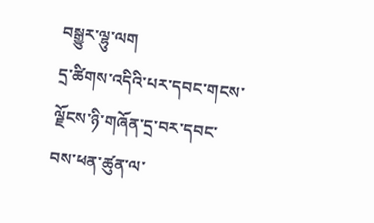བསྒྱུར་ལྷུ་ལག
དྲ་ཚིགས་འདིའི་པར་དབང་གངས་ལྗོངས་ཉི་གཞོན་དྲ་བར་དབང་བས་ཕན་ཚུན་ལ་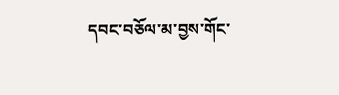དབང་བཅོལ་མ་བྱས་གོང་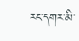རང་དགར་མི་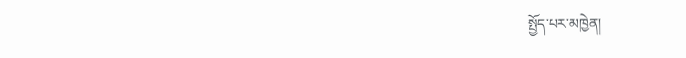སྤྱོད་པར་མཁྱེན།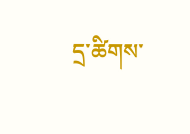དྲ་ཚིགས་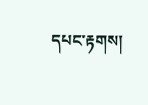དཔང་རྟགས།